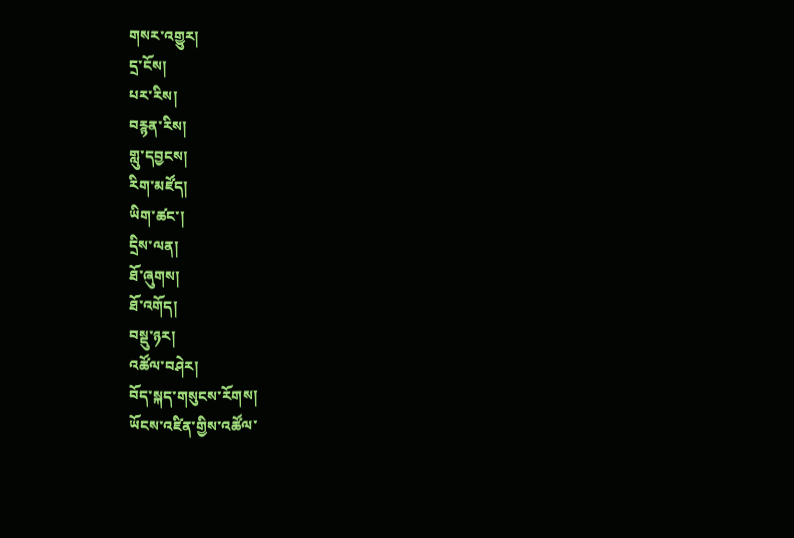གསར་འགྱུར།
དྲ་ངོས།
པར་རིས།
བརྙན་རིས།
གླུ་དབྱངས།
རིག་མཛོད།
ཡིག་ཚང་།
དྲིས་ལན།
ཐོ་ཞུགས།
ཐོ་འགོད།
བསྡུ་ཉར།
འཚོལ་བཤེར།
བོད་སྐད་གསུངས་རོགས།
ཡོངས་འཛིན་གྱིས་འཚོལ་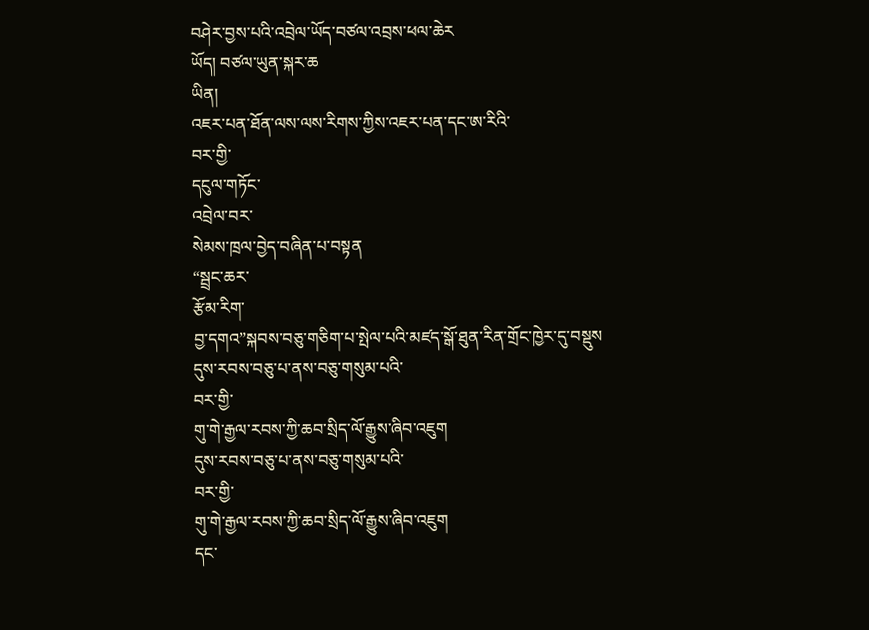བཤེར་བྱས་པའི་འབྲེལ་ཡོད་བཙལ་འབྲས་ཕལ་ཆེར
ཡོད། བཙལ་ཡུན་སྐར་ཆ
ཡིན།
འཇར་པན་ཐོན་ལས་ལས་རིགས་ཀྱིས་འཇར་པན་དང་ཨ་རིའི་
བར་གྱི་
དངུལ་གཏོང་
འབྲེལ་བར་
སེམས་ཁྲལ་བྱེད་བཞིན་པ་བསྟན
“སྦྲང་ཆར་
རྩོམ་རིག་
བྱ་དགའ”སྐབས་བཅུ་གཅིག་པ་སྤེལ་པའི་མཛད་སྒོ་ཐུན་རིན་གྲོང་ཁྱེར་དུ་བསྡུས
དུས་རབས་བཅུ་པ་ནས་བཅུ་གསུམ་པའི་
བར་གྱི་
གུ་གེ་རྒྱལ་རབས་ཀྱི་ཆབ་སྲིད་ལོ་རྒྱུས་ཞིབ་འཇུག
དུས་རབས་བཅུ་པ་ནས་བཅུ་གསུམ་པའི་
བར་གྱི་
གུ་གེ་རྒྱལ་རབས་ཀྱི་ཆབ་སྲིད་ལོ་རྒྱུས་ཞིབ་འཇུག
དང་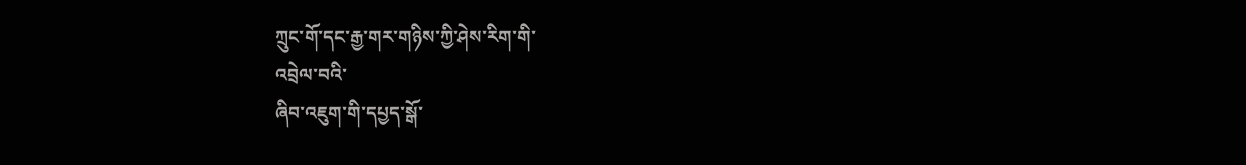ཀྲུང་གོ་དང་རྒྱ་གར་གཉིས་ཀྱི་ཤེས་རིག་གི་
འབྲེལ་བའི་
ཞིབ་འཇུག་གི་དཔྱད་སྒོ་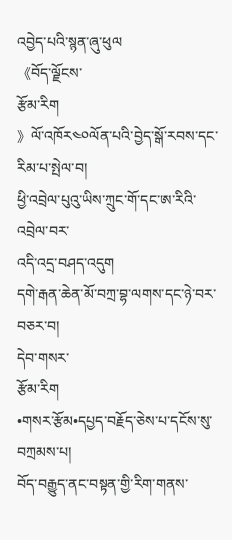འབྱེད་པའི་སྙན་ཞུ་ཕུལ
《བོད་ལྗོངས་
རྩོམ་རིག
》ལོ་འཁོར༤༠ལོན་པའི་བྱེད་སྒོ་རབས་དང་རིམ་པ་སྤེལ་བ།
ཕྱི་འབྲེལ་པུའུ་ཡིས་ཀྲུང་གོ་དང་ཨ་རིའི་
འབྲེལ་བར་
འདི་འདྲ་བཤད་འདུག
དགེ་རྒན་ཆེན་མོ་བཀྲ་བྷ་ལགས་དང་ཉེ་བར་བཅར་བ།
དེབ་གསར་
རྩོམ་རིག
•གསར་རྩོམ•དཔྱད་བརྗོད་ཅེས་པ་དངོས་སུ་བཀྲམས་པ།
བོད་བརྒྱུད་ནང་བསྟན་གྱི་རིག་གནས་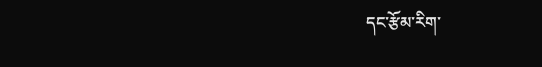དང་རྩོམ་རིག་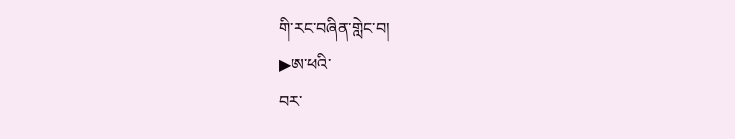གི་རང་བཞིན་གླེང་བ།
▶ཨ་ཕའི་
བར་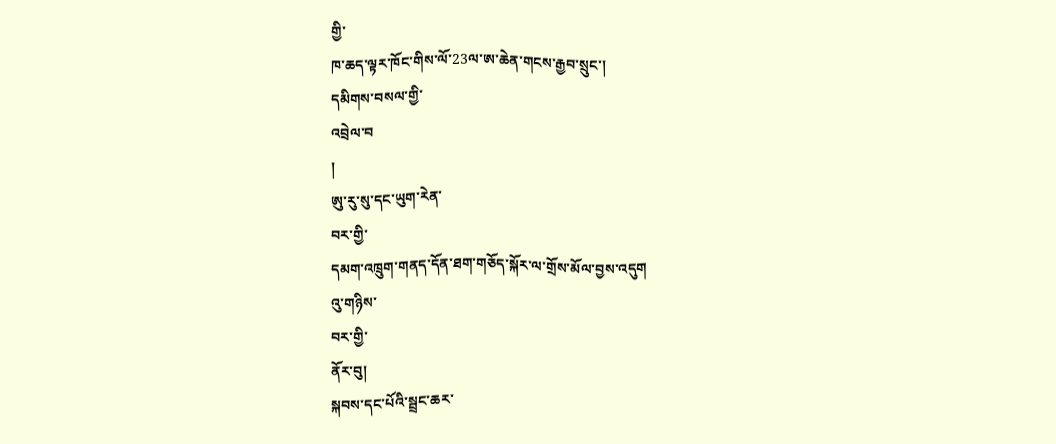གྱི་
ཁ་ཆད་ལྟར་ཁོང་གིས་ལོ་23ལ་ཨ་ཆེན་གངས་རྒྱབ་སྲུང་།
དམིགས་བསལ་གྱི་
འབྲེལ་བ
།
ཨུ་རུ་སུ་དང་ཡུག་རེན་
བར་གྱི་
དམག་འཁྲུག་གནད་དོན་ཐག་གཅོད་སྐོར་ལ་གྲོས་མོལ་བྱས་འདུག
འུ་གཉིས་
བར་གྱི་
ནོར་བུ།
སྐབས་དང་པོའི་སྦྲང་ཆར་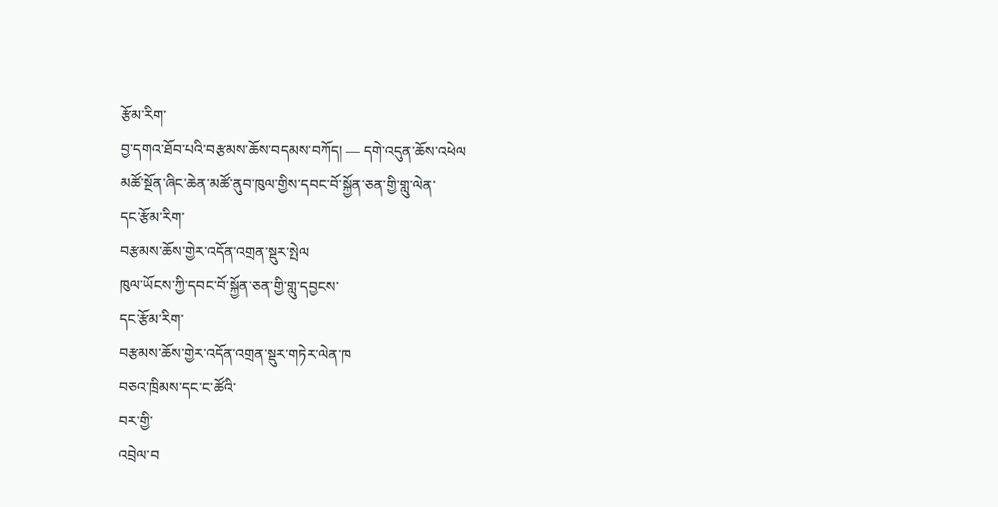རྩོམ་རིག་
བྱ་དགའ་ཐོབ་པའི་བརྩམས་ཆོས་བདམས་བཀོད། — དགེ་འདུན་ཆོས་འཕེལ
མཚོ་སྔོན་ཞིང་ཆེན་མཚོ་ནུབ་ཁུལ་གྱིས་དབང་བོ་སྐྱོན་ཅན་གྱི་གླུ་ལེན་
དང་རྩོམ་རིག་
བརྩམས་ཆོས་གྱེར་འདོན་འགྲན་སྡུར་སྤེལ
ཁུལ་ཡོངས་ཀྱི་དབང་བོ་སྐྱོན་ཅན་གྱི་གླུ་དབྱངས་
དང་རྩོམ་རིག་
བརྩམས་ཆོས་གྱེར་འདོན་འགྲན་སྡུར་གཏེར་ལེན་ཁ
བཅའ་ཁྲིམས་དང་ང་ཚོའི་
བར་གྱི་
འབྲེལ་བ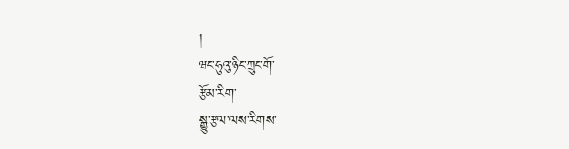།
ཝང་ཧུའུ་ཉིང་ཀྲུང་གོ་
རྩོམ་རིག་
སྒྱུ་རྩལ་ལས་རིགས་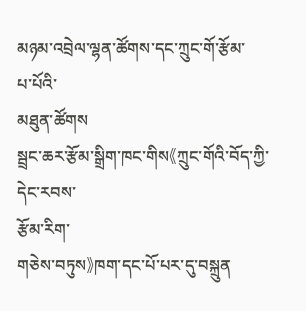མཉམ་འབྲེལ་ལྷན་ཚོགས་དང་ཀྲུང་གོ་རྩོམ་
པ་པོའི་
མཐུན་ཚོགས
སྦྲང་ཆར་རྩོམ་སྒྲིག་ཁང་གིས《ཀྲུང་གོའི་བོད་ཀྱི་དེང་རབས་
རྩོམ་རིག་
གཅེས་བཏུས》ཁག་དང་པོ་པར་དུ་བསྐྲུན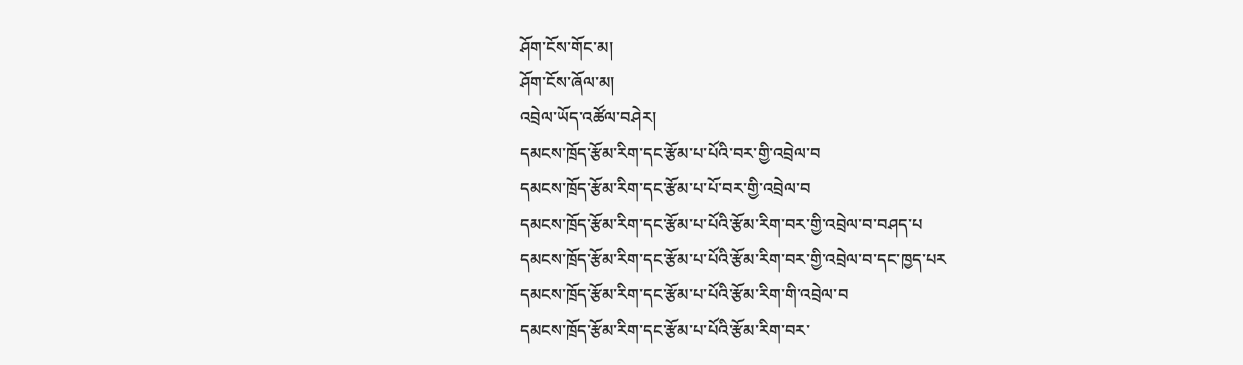ཤོག་ངོས་གོང་མ།
ཤོག་ངོས་ཞོལ་མ།
འབྲེལ་ཡོད་འཚོལ་བཤེར།
དམངས་ཁྲོད་རྩོམ་རིག་དང་རྩོམ་པ་པོའི་བར་གྱི་འབྲེལ་བ
དམངས་ཁྲོད་རྩོམ་རིག་དང་རྩོམ་པ་པོ་བར་གྱི་འབྲེལ་བ
དམངས་ཁྲོད་རྩོམ་རིག་དང་རྩོམ་པ་པོའི་རྩོམ་རིག་བར་གྱི་འབྲེལ་བ་བཤད་པ
དམངས་ཁྲོད་རྩོམ་རིག་དང་རྩོམ་པ་པོའི་རྩོམ་རིག་བར་གྱི་འབྲེལ་བ་དང་ཁྱད་པར
དམངས་ཁྲོད་རྩོམ་རིག་དང་རྩོམ་པ་པོའི་རྩོམ་རིག་གི་འབྲེལ་བ
དམངས་ཁྲོད་རྩོམ་རིག་དང་རྩོམ་པ་པོའི་རྩོམ་རིག་བར་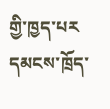གྱི་ཁྱད་པར
དམངས་ཁྲོད་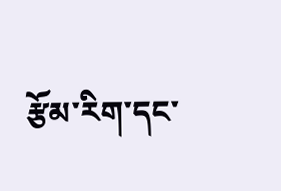རྩོམ་རིག་དང་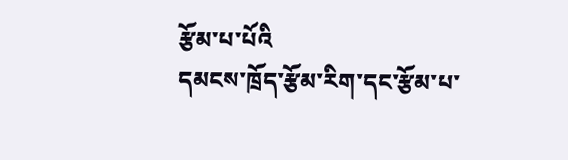རྩོམ་པ་པོའི
དམངས་ཁྲོད་རྩོམ་རིག་དང་རྩོམ་པ་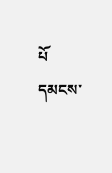པོ
དམངས་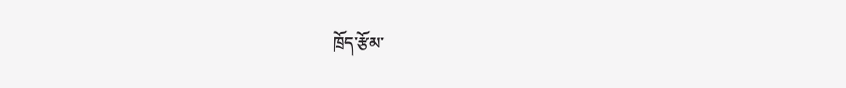ཁྲོད་རྩོམ་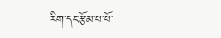རིག་དང་རྩོམ་པ་པོ་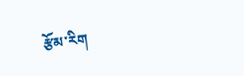རྩོམ་རིག